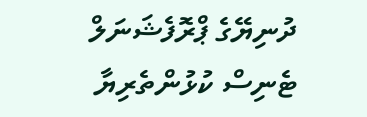ދުނިޔޭގެ ޕްރޮފެޝަނަލް ޓެނިސް ކުޅުންތެރިޔާ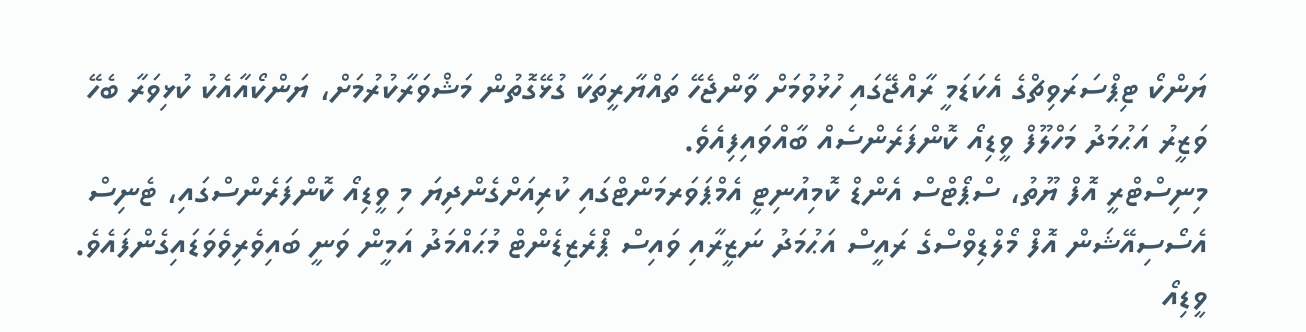ޔަންކޯ ޓިޕްސަރަވިޗްގެ އެކަޑަމީ ރާއްޖޭގައި ހުޅުވުމަށް ވާންޖެހޭ ތައްޔާރީތަކާ ގުޅޭގޮތުން މަޝްވަރާކުރުމަށް، ޔަންކޯއާއެކު ކުޅިވަރާ ބެހޭ ވަޒީރު އަޙުމަދު މަހްލޫފް ވީޑިއޯ ކޮންފަރެންސެއް ބާއްވައިފިއެވެ.
މިނިސްޓްރީ އޮފް ޔޫތު، ސްޕޯޓްސް އެންޑް ކޮމިއުނިޓީ އެމްޕަވަރމަންޓްގައި ކުރިއަށްގެންދިޔަ މި ވީޑިއޯ ކޮންފަރެންސްގައި، ޓެނިސް އެސޯސިއޭޝަން އޮފް މޯލްޑިވްސްގެ ރައީސް އަޙުމަދު ނަޒީރާއި ވައިސް ޕްރެޒިޑެންޓް މުޙައްމަދު އަމީން ވަނީ ބައިވެރިވެވަޑައިގެންފައެވެ.
ވީޑިއޯ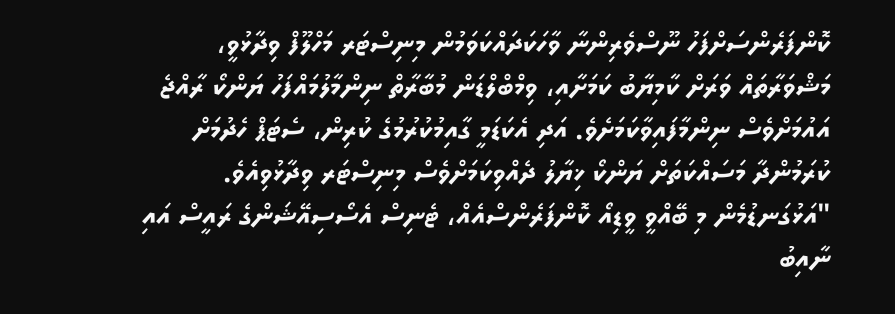ކޮންފަރެންސަށްފަހު ނޫސްވެރިންނާ ވާހަކަދައްކަވަމުން މިނިސްޓަރ މަހްލޫފް ވިދާޅުވީ، މަޝްވަރާތައް ވަރަށް ކާމިޔާބު ކަމަށާއި، ވިމްބްލްޑަން މުބާރާތް ނިންމާލުމައްފަހު ޔަންކޯ ރާއްޖެ އައުމަށްވެސް ނިންމާފައިވާކަމަށެވެ. އަދި އެކަޑަމީ ގާއިމުކުރުމުގެ ކުރިން، ސެޓަޕް ހެދުމަށް ކުރަމުންދާ މަސައްކަތަށް ޔަންކޯ ޚިޔާލު ދެއްވިކަމަށްވެސް މިނިސްޓަރ ވިދާޅުވިއެވެ.
"އަޅުގަނޑުމެން މި ބޭއްވީ ވީޑިއޯ ކޮންފަރެންސްއެއް، ޓެނިސް އެސޯސިއޭޝަންގެ ރައީސް އައި ނާއިބު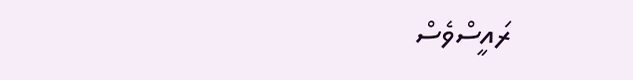ރައީސްވެސް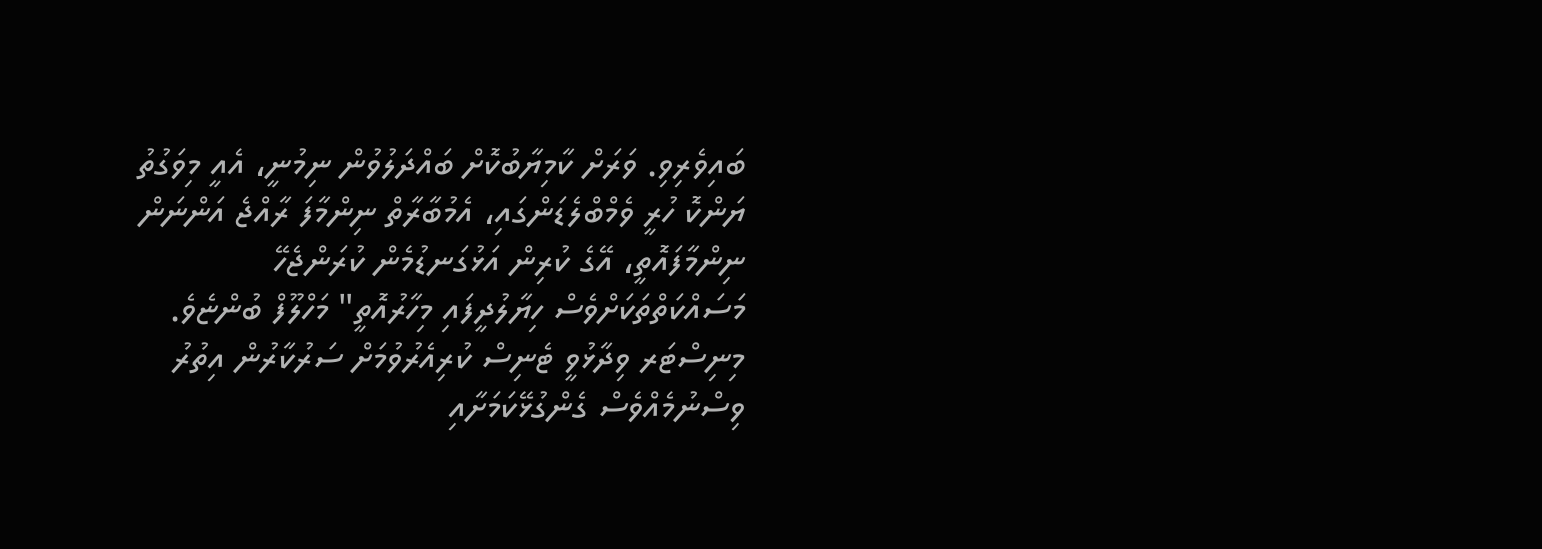ބައިވެރިވި. ވަރަށް ކާމިޔާބުކޮށް ބައްދަލުވުން ނިމުނީ، އެއީ މިވަގުތު ޔަންކޮ ހުރީ ވެމްބްލެޑަންގައި، އެމުބާރާތް ނިންމާފަ ރާއްޖެ އަންނަން ނިންމާފައޮތީ، އޭގެ ކުރިން އަޅުގަނޑުމެން ކުރަންޖެހޭ މަސައްކަތްތަކަށްވެސް ހިޔާލުދީފައި މިހާރުއޮތީ" މަހްލޫފް ބުންޏެވެ.
މިނިސްޓަރ ވިދާޅުވީ ޓެނިސް ކުރިއެރުވުމަށް ސަރުކާރުން އިތުރު ވިސްނުމެއްވެސް ގެންގުޅޭކަމަށާއި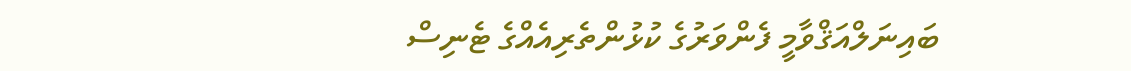ބައިނަލްއަޤްވާމީ ފެންވަރުގެ ކުޅުންތެރިއެއްގެ ޓެނިސް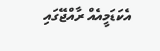އެކަޑަމީއެއް ރާއްޖޭގައި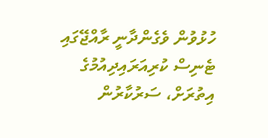ހުޅުވުން ވެގެންދާނީ ރާއްޖޭގައި ޓެނިސް ކުރިއަރައިދިއުމުގެ އިތުރަށް، ސަރުކާރުން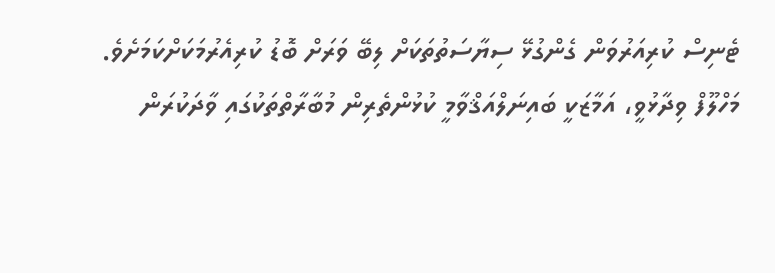ޓެނިސް ކުރިއަރުވަން ގެންގުޅޭ ސިޔާސަތުތަކަށް ލިބޭ ވަރަށް ބޮޑު ކުރިއެރުމަކަށްކަމަށެވެ.
މަހްލޫފް ވިދާޅުވީ، އަމާޒަކީ ބައިނަލްއަޤްވާމީ ކުޅުންތެރިން މުބާރާތްތަކުގައި ވާދަކުރަން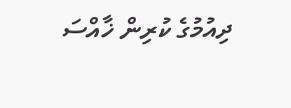ދިއުމުގެ ކުރިން ޚާއްސަ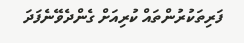ފަރިތަކުރުންތައް ކުރިއަށް ގެންދެވޭނެފަދަ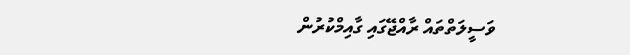ވަސީލަތްތައް ރާއްޖޭގައި ގާއިމްކުރުން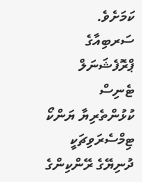ކަމަށެވެ.
ސަރބިއާގެ ޕްރޮފެޝަނަލް ޓެނިސް ކުޅުންތެރިޔާ ޔަންކޯ ޓިމްސެރަވިޗަކީ ދުނިޔޭގެ ރޭންކިންގެ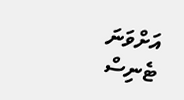އަށްވަނަ ޓެނިސް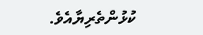ކުޅުންތެރިޔާއެވެ.